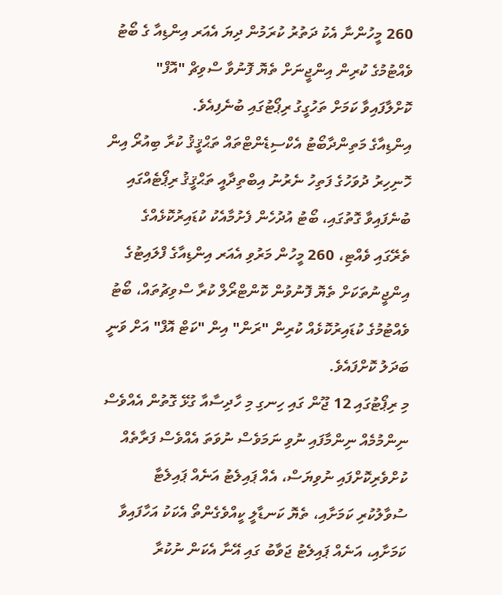260 މީހުންނާ އެކު ދަތުރު ކުރަމުން ދިޔަ އެއަރ އިންޑިއާ ގެ ބޯޓު ވެއްޓުމުގެ ކުރިން އިންޖީނަށް ތެޔޮ ފޮނުވާ ސްވިޗް "އޮފް" ކޮށްލާފައިވާ ކަމަށް ތަހުގީގު ރިޕޯޓުގައި ބުނެފިއެވެ.
އިންޑިއާގެ މަތިންދާބޯޓު އެކްސިޑެންޓްތައް ތަޙްޤީޤު ކުރާ ބިއުރޯ އިން ހޮނިހިރު ދުވަހުގެ ފަތިހު ނެރުނު އިބްތިދާއީ ތަޙްޤީޤު ރިޕޯޓެއްގައި ބުނެފައިވާ ގޮތުގައި، ބޯޓު އުދުހެން ފެށުމާއެކު ކުޑައިރުކޮޅެއްގެ ތެރޭގައި ވެއްޓި، 260 މީހުން މަރުވި އެއަރ އިންޑިއާގެ ފްލައިޓުގެ އިންޖީނުތަކަށް ތެޔޮ ފޮނުވުން ކޮންޓްރޯލް ކުރާ ސްވިޗުތައް، ބޯޓު ވެއްޓުމުގެ ކުޑައިރުކޮޅެއް ކުރިން "ރަން" އިން "ކަޓް އޮފް" އަށް ވަނީ ބަދަލު ކޮށްފައެވެ.
މި ރިޕޯޓުގައި 12 ޖޫން ގައި ހިނގި މި ހާދިސާއާ ގުޅޭ ގޮތުން އެއްވެސް ނިންމުމެއް ނިންމާފައި ނުވި ނަމަވެސް ނުވަތަ އެއްވެސް ފަރާތެއް ކުށްވެރިކޮށްފައި ނުވިޔަސް، އެއް ޕައިލެޓު އަނެއް ޕައިލެޓާ ސުވާލުކުރި ކަމަށާއި، ތެޔޮ ކަނޑާލީ ކީއްވެގެންތޯ އެކަކު އަހާފައިވާ ކަމަށާއި، އަނެއް ޕައިލެޓު ޖަވާބު ގައި އޭނާ އެކަން ނުކުރާ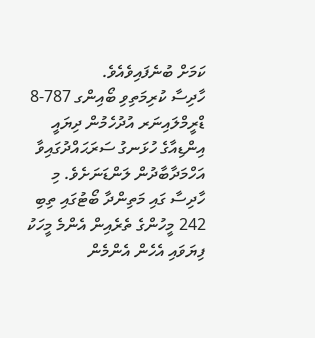ކަމަށް ބުނެފައިވެއެވެ.
ހާދިސާ ކުރިމަތިވި ބޯއިންގ 787-8 ޑްރީމްލައިނަރ އުދުހެމުން ދިޔައީ އިންޑިއާގެ ހުޅަނގު ސަރަޙައްދުގައިވާ އަހްމަދާބާދުން ލަންޑަނަށެވެ. މި ހާދިސާ ގައި މަތިންދާ ބޯޓުގައި ތިބި 242 މީހުންގެ ތެރެއިން އެންމެ މީހަކު ފިޔަވައި އެހެން އެންމެން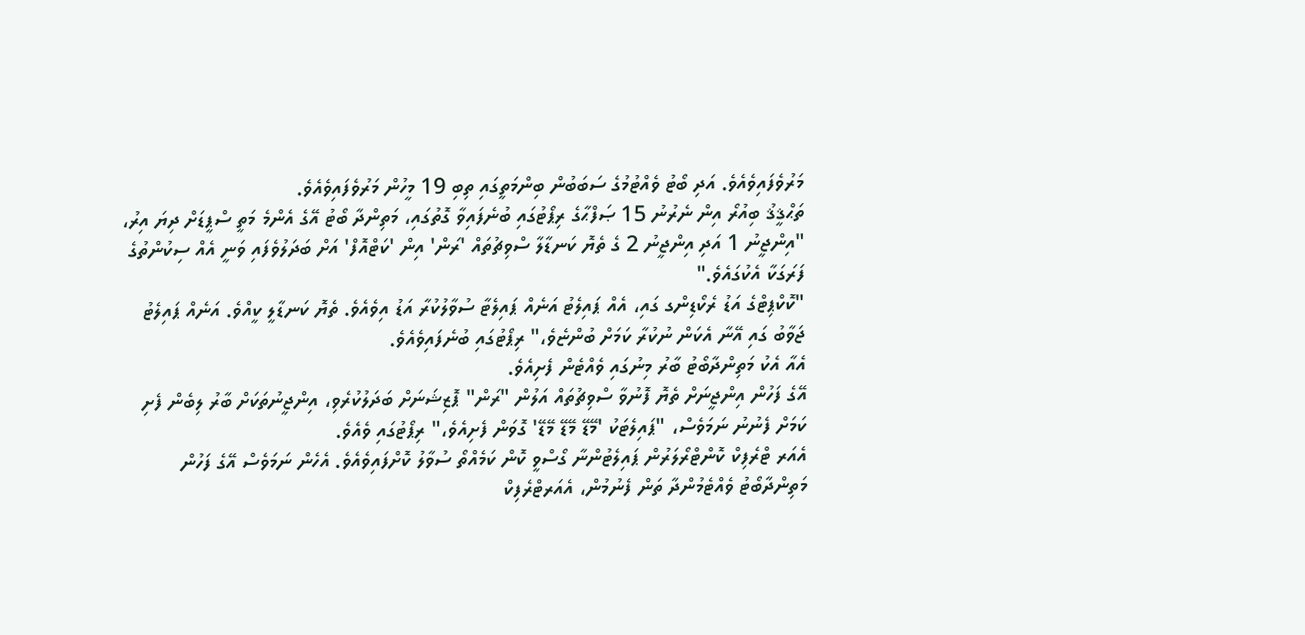މަރުވެފައިވެއެވެ. އަދި ބޯޓު ވެއްޓުމުގެ ސަބަބުން ބިންމަތީގައި ތިބި 19 މީހުން މަރުވެފައިވެއެވެ.
ތަޙްޤީޤު ބިއުރޯ އިން ނެރުނު 15 ޞަފްޙާގެ ރިޕޯޓުގައި ބުނެފައިވާ ގޮތުގައި، މަތިންދާ ބޯޓު އޭގެ އެންމެ މަތީ ސްޕީޑަށް ދިޔަ އިރު، "އިންޖީނު 1 އަދި އިންޖީނު 2 ގެ ތެޔޮ ކަނޑާލާ ސްވިޗުތައް 'ރަން' އިން 'ކަޓްއޮފް' އަށް ބަދަލުވެފައި ވަނީ އެއް ސިކުންތުގެ ފަރަގަކާ އެކުގައެވެ."
"ކޮކްޕިޓްގެ އަޑު ރެކޯޑިންގ ގައި، އެއް ޕައިލެޓު އަނެއް ޕައިލެޓާ ސުވާލުކުރާ އަޑު އިވެއެވެ. ތެޔޮ ކަނޑާލީ ކީއްވެ. އަނެއް ޕައިލެޓު ޖަވާބު ގައި އޭނާ އެކަން ނުކުރާ ކަމަށް ބުންޏެވެ،" ރިޕޯޓުގައި ބުނެފައިވެއެވެ.
އެއާ އެކު މަތިންދާބޯޓު ބާރު މިނުގައި ވެއްޓެން ފެށިއެވެ.
އޭގެ ފަހުން އިންޖީނަށް ތެޔޮ ފޮނުވާ ސްވިޗުތައް އަލުން "ރަން" ޕޮޒިޝަނަށް ބަދަލުކުރެވި، އިންޖީނުތަކަށް ބާރު ލިބެން ފެށި ކަމަށް ފެނުނު ނަމަވެސް، "ޕައިލެޓަކު 'މޭޑޭ މޭޑޭ މޭޑޭ' ގޮވަން ފެށިއެވެ،" ރިޕޯޓުގައި ވެއެވެ.
އެއަރ ޓްރެފިކް ކޮންޓްރޯލަރުން ޕައިލެޓުންނާ ގޯސްވީ ކޮން ކަމެއްތޯ ސުވާލު ކޮށްފައިވެއެވެ. އެހެން ނަމަވެސް އޭގެ ފަހުން މަތިންދާބޯޓު ވެއްޓެމުންދާ ތަން ފެނުމުން، އެއަރޓްރެފިކް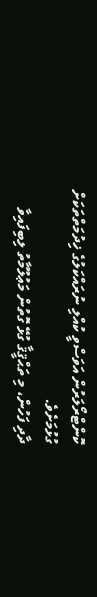ކޮންޓްރޯލަރުން އަވަސްވީ ކުއްލި ނުރައްކަލުގެ ޚިދުމަތްތަކަށް ގުޅުމަށެވެ.
ދާދި ފަހުން، މި ތަޙްޤީޤާ ގުޅޭ ގޮތުން މަޢުލޫމާތު ލިބިފައިވާ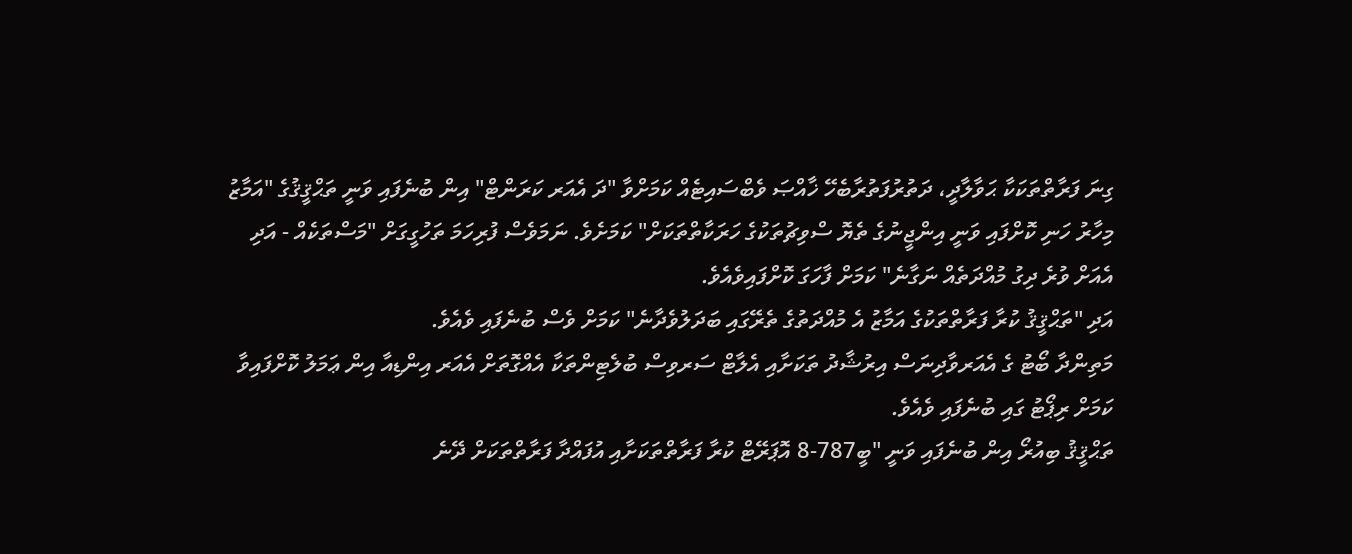ގިނަ ފަރާތްތަކަކާ ޙަވާލާދީ، ދަތުރުފަތުރާބެހޭ ޚާއްޞަ ވެބްސައިޓެއް ކަމަށްވާ "ދަ އެއަރ ކަރަންޓް" އިން ބުނެފައި ވަނީ ތަޙްޤީޤުގެ "އަމާޒު މިހާރު ހަނި ކޮށްފައި ވަނީ އިންޖީނުގެ ތެޔޮ ސްވިޗުތަކުގެ ހަރަކާތްތަކަށް" ކަމަށެވެ. ނަމަވެސް ފުރިހަމަ ތަހުގީގަށް "މަސްތަކެއް - އަދި އެއަށް ވުރެ ދިގު މުއްދަތެއް ނަގާނެ" ކަމަށް ފާހަގަ ކޮށްފައިވެއެވެ.
އަދި "ތަޙްޤީޤު ކުރާ ފަރާތްތަކުގެ އަމާޒު އެ މުއްދަތުގެ ތެރޭގައި ބަދަލުވެދާނެ" ކަމަށް ވެސް ބުނެފައި ވެއެވެ.
މަތިންދާ ބޯޓު ގެ އެއަރވާދިނަސް އިރުޝާދު ތަކަށާއި އެލާޓް ސަރވިސް ބުލެޓިންތަކާ އެއްގޮތަށް އެއަރ އިންޑިއާ އިން ޢަމަލު ކޮށްފައިވާ ކަމަށް ރިޕޯޓު ގައި ބުނެފައި ވެއެވެ.
ތަޙްޤީޤު ބިއުރޯ އިން ބުނެފައި ވަނީ "ބީ787-8 އޮޕަރޭޓް ކުރާ ފަރާތްތަކަށާއި އުފައްދާ ފަރާތްތަކަށް ދޭނެ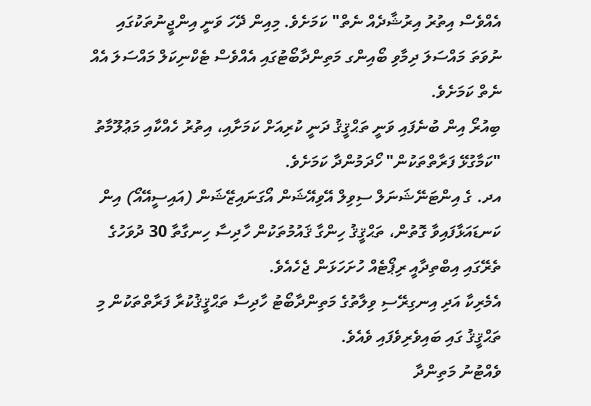އެއްވެސް އިތުރު އިރުޝާދެއް ނެތް" ކަމަށެވެ. މިއިން ދޭހަ ވަނީ އިންޖީނުތަކުގައި ނުވަތަ މައްސަލަ ދިމާވި ބޯއިންގ މަތިންދާބޯޓުގައި އެއްވެސް ޓެކްނިކަލް މައްސަލަ އެއް ނެތް ކަމަށެވެ.
ބިއުރޯ އިން ބުނެފައި ވަނީ ތަޙްޤީޤު ދަނީ ކުރިއަށް ކަމަށާއި، އިތުރު ހެއްކާއި މަޢުލޫމާތު "ކަމާގުޅޭ ފަރާތްތަކުން" ހޯދަމުންދާ ކަމަށެވެ.
އދ. ގެ އިންޓަނޭޝަނަލް ސިވިލް އޭވިއޭޝަން އޯގަނައިޒޭޝަން (އައިސީއޭއޯ) އިން ކަނޑައަޅާފައިވާ ގޮތުން، ތަޙްޤީޤު ހިންގާ ޤައުމުތަކުން ހާދިސާ ހިނގާތާ 30 ދުވަހުގެ ތެރޭގައި އިބްތިދާއީ ރިޕޯޓެއް ހުށަހަޅަން ޖެހެއެވެ.
އެމެރިކާ އަދި އިނގިރޭސި ވިލާތުގެ މަތިންދާބޯޓު ހާދިސާ ތަޙްޤީޤުކުރާ ފަރާތްތަކުން މި ތަޙްޤީޤު ގައި ބައިވެރިވެފައި ވެއެވެ.
ވެއްޓުނު މަތިންދާ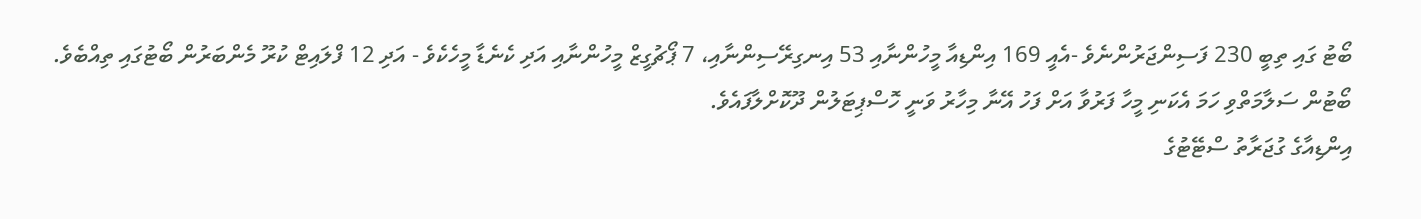ބޯޓު ގައި ތިބީ 230 ފަސިންޖަރުންނެވެ -އެއީ 169 އިންޑިއާ މީހުންނާއި 53 އިނގިރޭސިންނާއި، 7 ޕޯޗުގީޒް މީހުންނާއި އަދި ކެނެޑާ މީހެކެވެ - އަދި 12 ފްލައިޓް ކުރޫ މެންބަރުން ބޯޓުގައި ތިއްބެވެ.
ބޯޓުން ސަލާމަތްވި ހަމަ އެކަނި މީހާ ފަރުވާ އަށް ފަހު އޭނާ މިހާރު ވަނީ ހޮސްޕިޓަލުން ދޫކޮށްލާފައެވެ.
އިންޑިއާގެ ގުޖަރާތު ސްޓޭޓުގެ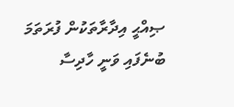ޞިއްޙީ އިދާރާތަކުން ފުރަތަމަ ބުނެފައި ވަނީ ހާދިސާ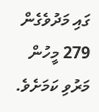ގައި މަދުވެގެން 279 މީހުން މަރުވި ކަމަށެވެ.